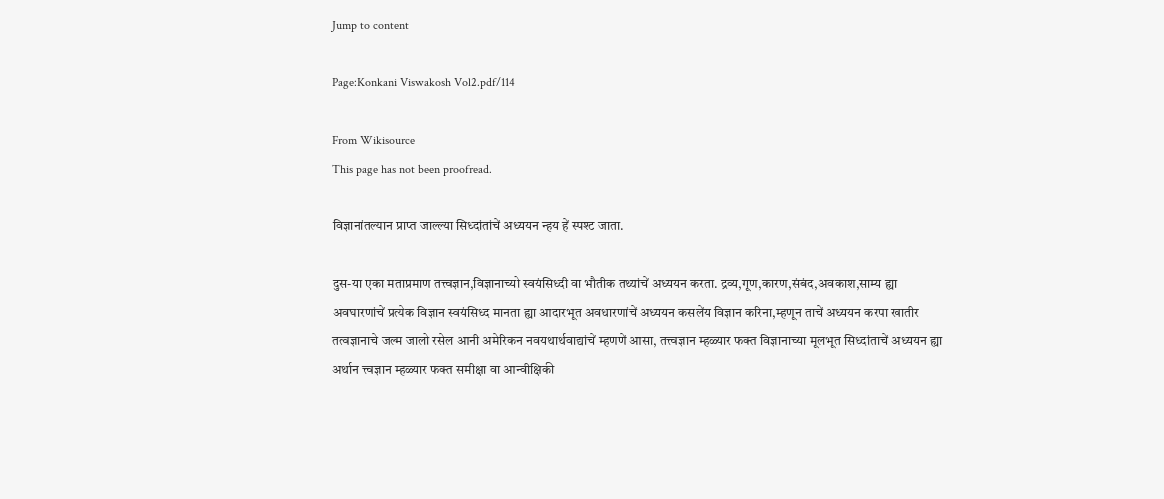Jump to content

Page:Konkani Viswakosh Vol2.pdf/114

From Wikisource
This page has not been proofread.

विज्ञानांतल्यान प्राप्त जाल्ल्या सिध्दांतांचें अध्ययन न्हय हें स्पश्ट जाता.

दुस-या एका मताप्रमाण तत्त्वज्ञान,विज्ञानाच्यो स्वयंसिध्दी वा भौतीक तथ्यांचें अध्ययन करता. द्रव्य,गूण,कारण,संबंद,अवकाश,साम्य ह्या अवघारणांचें प्रत्येक विज्ञान स्वयंसिध्द मानता ह्या आदारभूत अवधारणांचें अध्ययन कसलेंय विज्ञान करिना,म्हणून ताचें अध्ययन करपा खातीर तत्वज्ञानाचे जल्म जालो रसेल आनी अमेरिकन नवयथार्थवाद्यांचें म्हणणें आसा, तत्त्वज्ञान म्हळ्यार फक्त विज्ञानाच्या मूलभूत सिध्दांताचें अध्ययन ह्या अर्थान त्त्वज्ञान म्हळ्यार फक्त समीक्षा वा आन्वीक्षिकी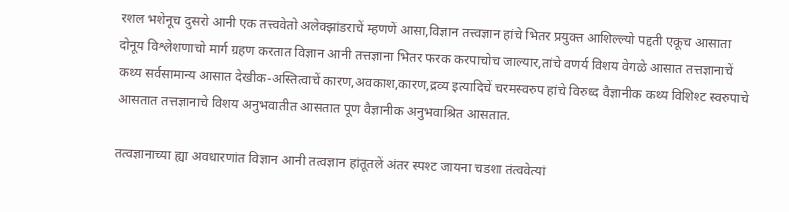रशल भशेनूच दुसरो आनी एक तत्त्ववेतो अलेक्झांडराचें म्हणणें आसा,विज्ञान तत्त्वज्ञान हांचे भितर प्रयुक्त आशिल्ल्यो पद्दती एकूच आसाता दोनूय विश्लेशणाचो मार्ग ग्रहण करतात विज्ञान आनी तत्तज्ञाना भितर फरक करपाचोच जाल्यार,तांचे वणर्य विशय वेगळे आसात तत्तज्ञानाचें कथ्य सर्वसामान्य आसात देखीक-अस्तित्वाचें कारण,अवकाश,कारण,द्रव्य इत्यादिचें चरमस्वरुप हांचे विरुध्द वैज्ञानीक कथ्य विशिश्ट स्वरुपाचे आसतात तत्तज्ञानाचे विशय अनुभवातीत आसतात पूण वैज्ञानीक अनुभवाश्रित आसतात.

तत्वज्ञानाच्या ह्या अवधारणांत विज्ञान आनी तत्वज्ञान हांतूतलें अंतर स्पश्ट जायना चडशा तंत्ववेत्यां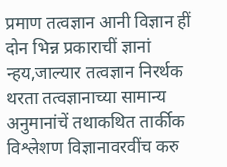प्रमाण तत्वज्ञान आनी विज्ञान हीं दोन भिन्न प्रकाराचीं ज्ञानां न्हय,जाल्यार तत्वज्ञान निरर्थक थरता तत्वज्ञानाच्या सामान्य अनुमानांचें तथाकथित तार्कीक विश्लेशण विज्ञानावरवींच करु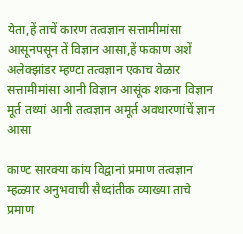येता,हें ताचें कारण तत्वज्ञान सत्तामीमांसा आसूनपसून तें विज्ञान आसा,हें फकाण अशें अलेक्झांडर म्हण्टा तत्वज्ञान एकाच वेळार सत्तामीमांसा आनी विज्ञान आसूंक शकना विज्ञान मूर्त तथ्यां आनी तत्वज्ञान अमूर्त अवधारणांचें ज्ञान आसा

काण्ट सारक्या कांय विद्वानां प्रमाण तत्वज्ञान म्हळ्यार अनुभवाची सैध्दांतीक व्याख्या ताचे प्रमाण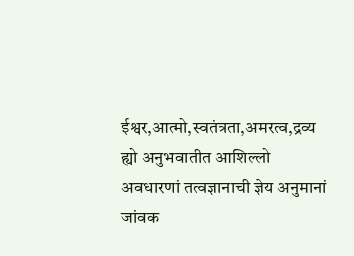ईश्वर,आत्मो,स्वतंत्रता,अमरत्व,द्रव्य ह्यो अनुभवातीत आशिल्लो अवधारणां तत्वज्ञानाची ज्ञेय अनुमानां जांवक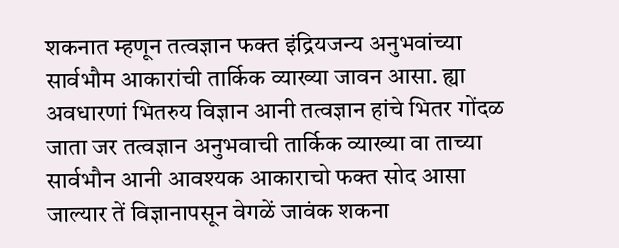शकनात म्हणून तत्वज्ञान फक्त इंद्रियजन्य अनुभवांच्या सार्वभौम आकारांची तार्किक व्याख्या जावन आसा. ह्या अवधारणां भितरुय विज्ञान आनी तत्वज्ञान हांचे भितर गोंदळ जाता जर तत्वज्ञान अनुभवाची तार्किक व्याख्या वा ताच्या सार्वभौन आनी आवश्यक आकाराचो फक्त सोद आसा जाल्यार तें विज्ञानापसून वेगळें जावंक शकना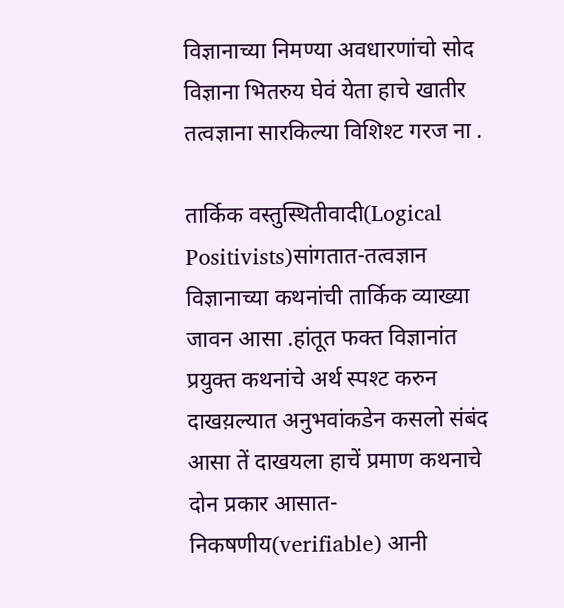विज्ञानाच्या निमण्या अवधारणांचो सोद विज्ञाना भितरुय घेवं येता हाचे खातीर तत्वज्ञाना सारकिल्या विशिश्ट गरज ना .

तार्किक वस्तुस्थितीवादी(Logical Positivists)सांगतात-तत्वज्ञान विज्ञानाच्या कथनांची तार्किक व्याख्या जावन आसा .हांतूत फक्त विज्ञानांत प्रयुक्त कथनांचे अर्थ स्पश्ट करुन दाखय़ल्यात अनुभवांकडेन कसलो संबंद आसा तें दाखयला हाचें प्रमाण कथनाचे दोन प्रकार आसात-निकषणीय(verifiable) आनी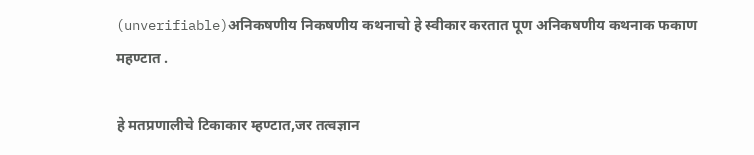(unverifiable)अनिकषणीय निकषणीय कथनाचो हे स्वीकार करतात पूण अनिकषणीय कथनाक फकाण महण्टात .

हे मतप्रणालीचे टिकाकार म्हण्टात,जर तत्वज्ञान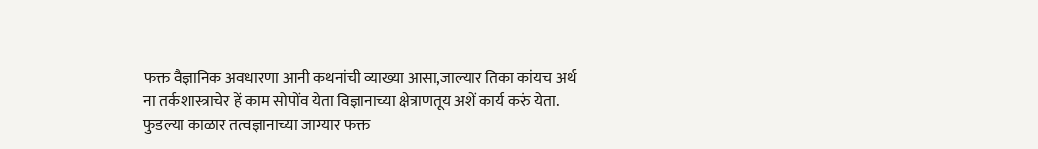फक्त वैज्ञानिक अवधारणा आनी कथनांची व्याख्या आसा,जाल्यार तिका कांयच अर्थ ना तर्कशास्त्राचेर हें काम सोपोंव येता विज्ञानाच्या क्षेत्राणतूय अशें कार्य करुं येता. फुडल्या काळार तत्वज्ञानाच्या जाग्यार फक्त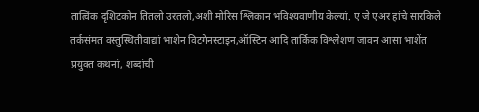तात्विंक दृशिटकोन तितलो उरतलो,अशी मोरिस श्लिकान भविश्यवाणीय केल्यां. ए जे एअर हांचे सारकिले तर्कसंमत वस्तुस्थितीवाद्यां भाशेन विटगेनस्टाइन,ऑस्टिन आदि तार्किक विश्लेशण जावन आसा भाशेंत प्रयुक्त कथनां, शब्दांची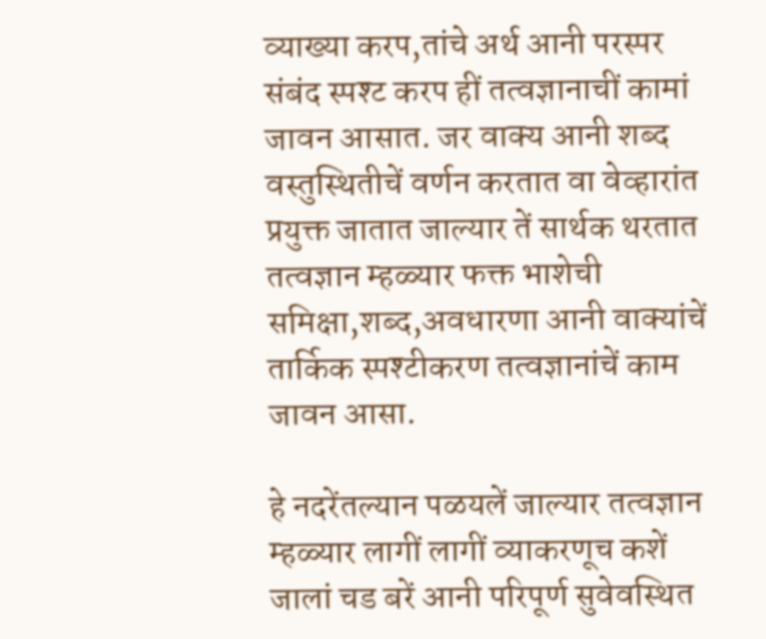व्याख्या करप,तांचे अर्थ आनी परस्पर संबंद स्पश्ट करप हीं तत्वज्ञानाचीं कामां जावन आसात. जर वाक्य आनी शब्द वस्तुस्थितीचें वर्णन करतात वा वेव्हारांत प्रयुक्त जातात जाल्यार तें सार्थक थरतात तत्वज्ञान म्हळ्यार फक्त भाशेची समिक्षा,शब्द,अवधारणा आनी वाक्यांचें तार्किक स्पश्टीकरण तत्वज्ञानांचें काम जावन आसा.

हे नदरेंतल्यान पळयलें जाल्यार तत्वज्ञान म्हळ्यार लागीं लागीं व्याकरणूच कशें जालां चड बरें आनी परिपूर्ण सुवेवस्थित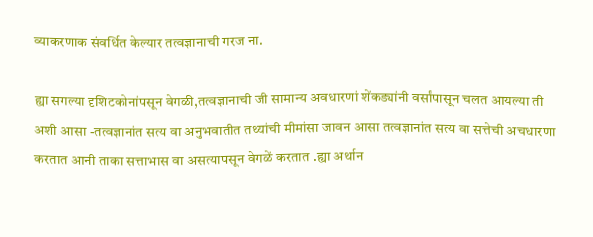व्याकरणाक संवर्धित केल्यार तत्वज्ञानाची गरज ना.

ह्या सगल्या दृशिटकोनांपसून वेगळी,तत्वज्ञानाची जी सामान्य अवधारणां शेंकड्यांनी वर्सांपासून चलत आयल्या ती अशी आसा -तत्वज्ञानांत सत्य वा अनुभवातीत तथ्यांची मीमांसा जावन आसा तत्वज्ञानांत सत्य वा सत्तेची अचधारणा करतात आनी ताका सत्ताभास वा असत्यापसून वेगळें करतात .ह्या अर्थान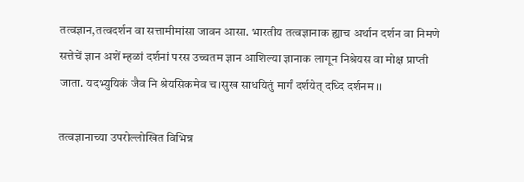तत्वज्ञान,तत्वदर्शन वा सत्तामीमांसा जावन आसा. भारतीय तत्वज्ञानाक ह्याच अर्थान दर्शन वा निमणे सत्तेचें ज्ञान अशें म्हळां दर्शनां परस उच्चतम ज्ञान आशिल्या ज्ञानाक लागून निश्रेयस वा मोक्ष प्राप्ती जाता. यदभ्युयिकं जैव नि श्रेयसिकमेव च।सुख साधयितुं मार्गं दर्शयेत् दध्दि दर्शनम ।।

तत्वज्ञानाच्या उपरोल्लोखित विभिन्न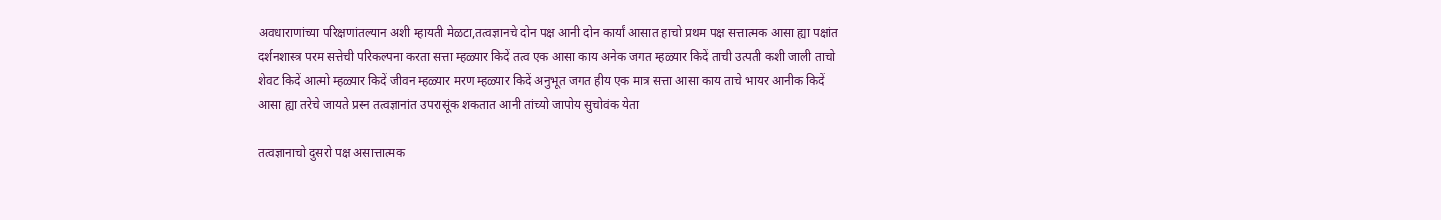अवधाराणांच्या परिक्षणांतल्यान अशी म्हायती मेळटा,तत्वज्ञानचे दोन पक्ष आनी दोन कार्यां आसात हाचो प्रथम पक्ष सत्तात्मक आसा ह्या पक्षांत दर्शनशास्त्र परम सत्तेची परिकल्पना करता सत्ता म्हळ्यार किदें तत्व एक आसा काय अनेक जगत म्हळ्यार किदें ताची उत्पती कशी जाली ताचो शेवट किदें आत्मो म्हळ्यार किदें जीवन म्हळ्यार मरण म्हळ्यार किदें अनुभूत जगत हीय एक मात्र सत्ता आसा काय ताचे भायर आनीक किदें आसा ह्या तरेचे जायते प्रस्न तत्वज्ञानांत उपरासूंक शकतात आनी तांच्यो जापोय सुचोवंक येता

तत्वज्ञानाचो दुसरो पक्ष असात्तात्मक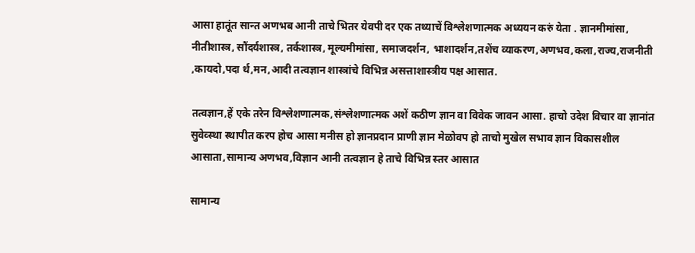आसा हातूंत सान्त अणभब आनी ताचे भितर येवपी दर एक तथ्याचें विश्लेशणात्मक अध्ययन करुं येता . ज्ञानमीमांसा, नीतीशास्त्र, सौंदर्यशास्त्र, तर्कशास्त्र, मूल्यमीमांसा, समाजदर्शन, भाशादर्शन,तशेंच व्याकरण,अणभव,कला,राज्य,राजनीती ,कायदो,पदा र्थ,मन,आदी तत्वज्ञान शास्त्रांचे विभिन्न असत्ताशास्त्रीय पक्ष आसात.

तत्वज्ञान,हें एके तरेन विश्लेशणात्मक,संश्लेशणात्मक अशें कठीण ज्ञान वा विवेक जावन आसा. हाचो उदेश विचार वा ज्ञानांत सुवेव्स्था स्थापीत करप होच आसा मनीस हो ज्ञानप्रदान प्राणी ज्ञान मेळोवप हो ताचो मुखेल सभाव ज्ञान विकासशील आसाता,सामान्य अणभव,विज्ञान आनी तत्वज्ञान हे ताचे विभिन्न स्तर आसात

सामान्य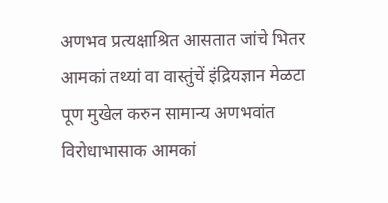अणभव प्रत्यक्षाश्रित आसतात जांचे भितर आमकां तथ्यां वा वास्तुंचें इंद्रियज्ञान मेळटा पूण मुखेल करुन सामान्य अणभवांत विरोधाभासाक आमकां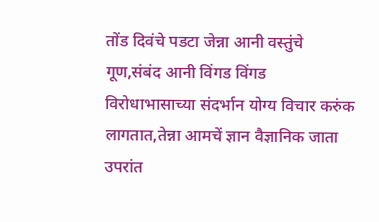तोंड दिवंचे पडटा जेन्ना आनी वस्तुंचे गूण,संबंद आनी विंगड विंगड विरोधाभासाच्या संदर्भान योग्य विचार करुंक लागतात,तेन्ना आमचें ज्ञान वैज्ञानिक जाता उपरांत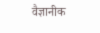वैज्ञानीक